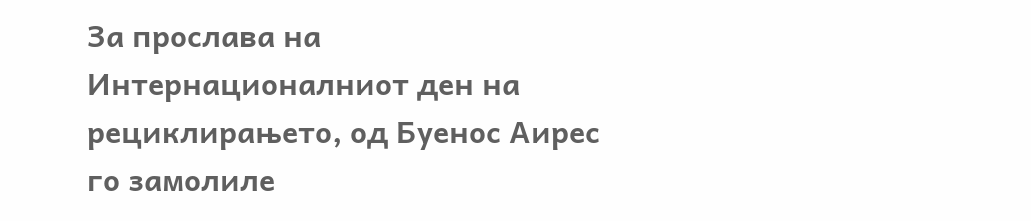За прослава на Интернационалниот ден на рециклирањето, од Буенос Аирес го замолиле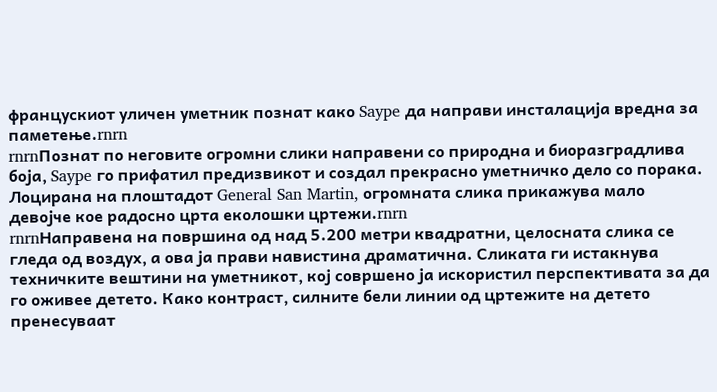францускиот уличен уметник познат како Saype да направи инсталација вредна за паметење.rnrn
rnrnПознат по неговите огромни слики направени со природна и биоразградлива боја, Saype го прифатил предизвикот и создал прекрасно уметничко дело со порака. Лоцирана на плоштадот General San Martin, огромната слика прикажува мало девојче кое радосно црта еколошки цртежи.rnrn
rnrnНаправена на површина од над 5.200 метри квадратни, целосната слика се гледа од воздух, а ова ја прави навистина драматична. Сликата ги истакнува техничките вештини на уметникот, кој совршено ја искористил перспективата за да го оживее детето. Како контраст, силните бели линии од цртежите на детето пренесуваат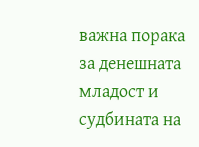важна порака за денешната младост и судбината на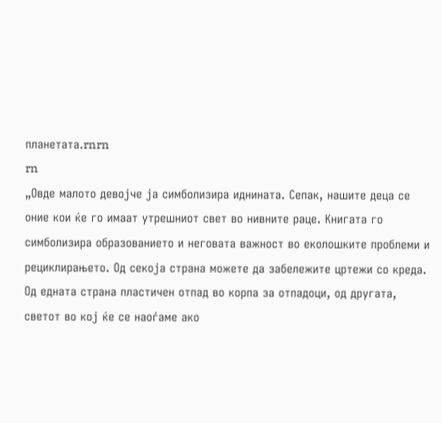планетата.rnrn
rn
„Овде малото девојче ја симболизира иднината. Сепак, нашите деца се оние кои ќе го имаат утрешниот свет во нивните раце. Книгата го симболизира образованието и неговата важност во еколошките проблеми и рециклирањето. Од секоја страна можете да забележите цртежи со креда. Од едната страна пластичен отпад во корпа за отпадоци, од другата, светот во кој ќе се наоѓаме ако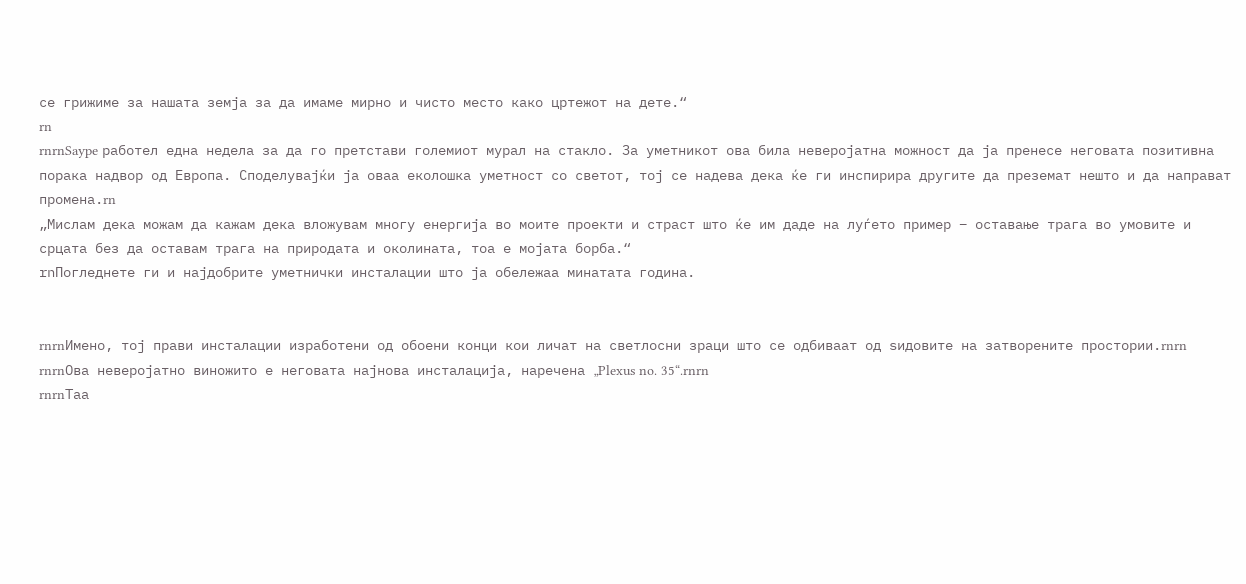се грижиме за нашата земја за да имаме мирно и чисто место како цртежот на дете.“
rn
rnrnSaype работел една недела за да го претстави големиот мурал на стакло. За уметникот ова била неверојатна можност да ја пренесе неговата позитивна порака надвор од Европа. Споделувајќи ја оваа еколошка уметност со светот, тој се надева дека ќе ги инспирира другите да преземат нешто и да направат промена.rn
„Мислам дека можам да кажам дека вложувам многу енергија во моите проекти и страст што ќе им даде на луѓето пример – оставање трага во умовите и срцата без да оставам трага на природата и околината, тоа е мојата борба.“
rnПогледнете ги и најдобрите уметнички инсталации што ја обележаа минатата година.


rnrnИмено, тој прави инсталации изработени од обоени конци кои личат на светлосни зраци што се одбиваат од ѕидовите на затворените простории.rnrn
rnrnОва неверојатно виножито е неговата најнова инсталација, наречена „Plexus no. 35“.rnrn
rnrnТаа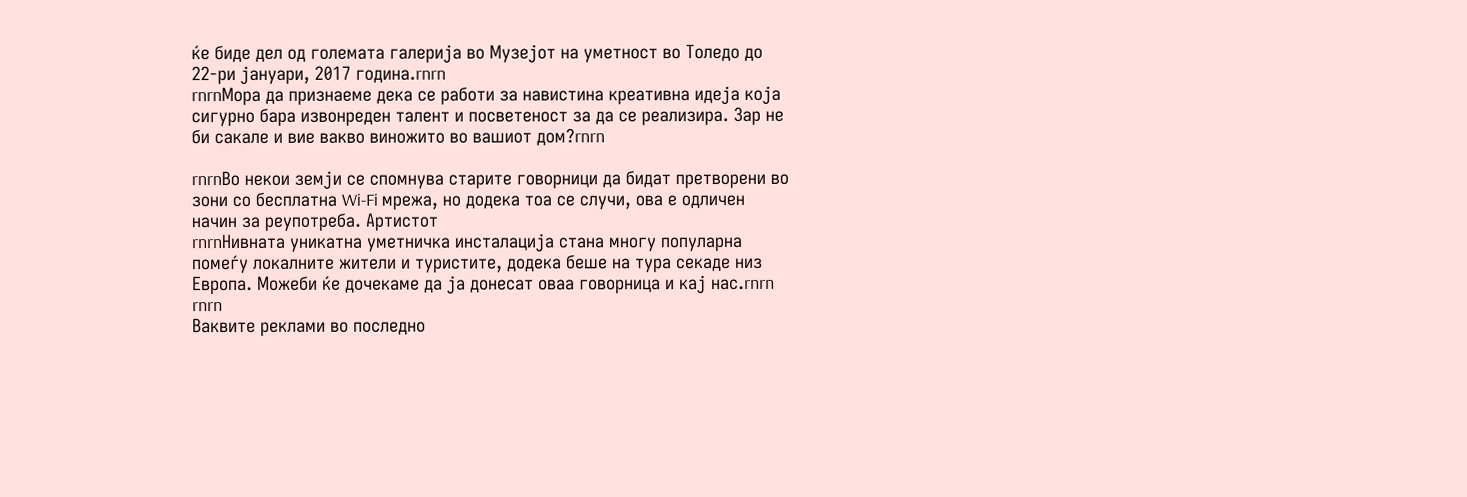ќе биде дел од големата галерија во Музејот на уметност во Толедо до 22-ри јануари, 2017 година.rnrn
rnrnМора да признаеме дека се работи за навистина креативна идеја која сигурно бара извонреден талент и посветеност за да се реализира. Зар не би сакале и вие вакво виножито во вашиот дом?rnrn

rnrnВо некои земји се спомнува старите говорници да бидат претворени во зони со бесплатна Wi-Fi мрежа, но додека тоа се случи, ова е одличен начин за реупотреба. Артистот
rnrnНивната уникатна уметничка инсталација стана многу популарна помеѓу локалните жители и туристите, додека беше на тура секаде низ Европа. Можеби ќе дочекаме да ја донесат оваа говорница и кај нас.rnrn
rnrn
Ваквите реклами во последно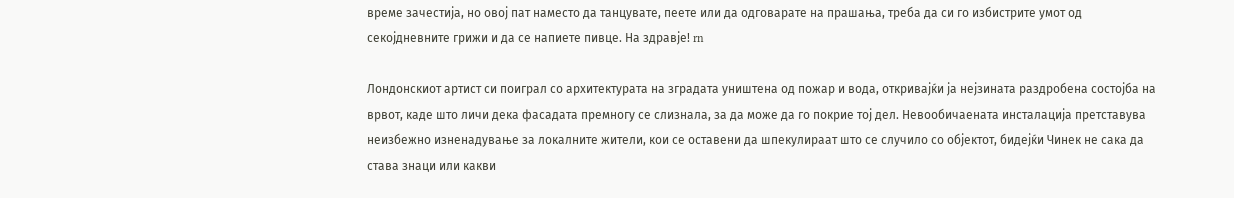време зачестија, но овој пат наместо да танцувате, пеете или да одговарате на прашања, треба да си го избистрите умот од секојдневните грижи и да се напиете пивце. На здравје! rn

Лондонскиот артист си поиграл со архитектурата на зградата уништена од пожар и вода, откривајќи ја нејзината раздробена состојба на врвот, каде што личи дека фасадата премногу се слизнала, за да може да го покрие тој дел. Невообичаената инсталација претставува неизбежно изненадување за локалните жители, кои се оставени да шпекулираат што се случило со објектот, бидејќи Чинек не сака да става знаци или какви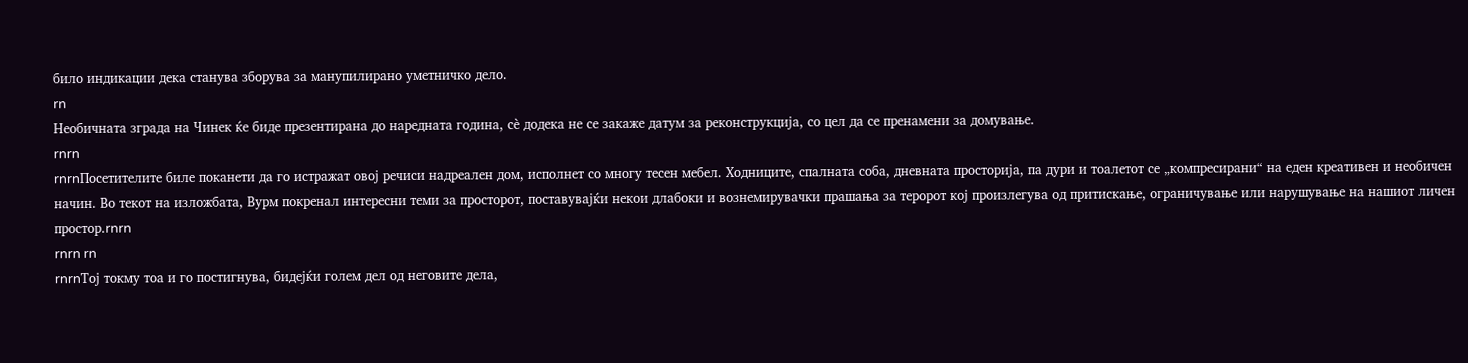било индикации дека станува зборува за манупилирано уметничко дело.
rn
Необичната зграда на Чинек ќе биде презентирана до наредната година, сè додека не се закаже датум за реконструкција, со цел да се пренамени за домување.
rnrn
rnrnПосетителите биле поканети да го истражат овој речиси надреален дом, исполнет со многу тесен мебел. Ходниците, спалната соба, дневната просторија, па дури и тоалетот се „компресирани“ на еден креативен и необичен начин. Во текот на изложбата, Вурм покренал интересни теми за просторот, поставувајќи некои длабоки и вознемирувачки прашања за теророт кој произлегува од притискање, ограничување или нарушување на нашиот личен простор.rnrn
rnrn rn
rnrnТој токму тоа и го постигнува, бидејќи голем дел од неговите дела,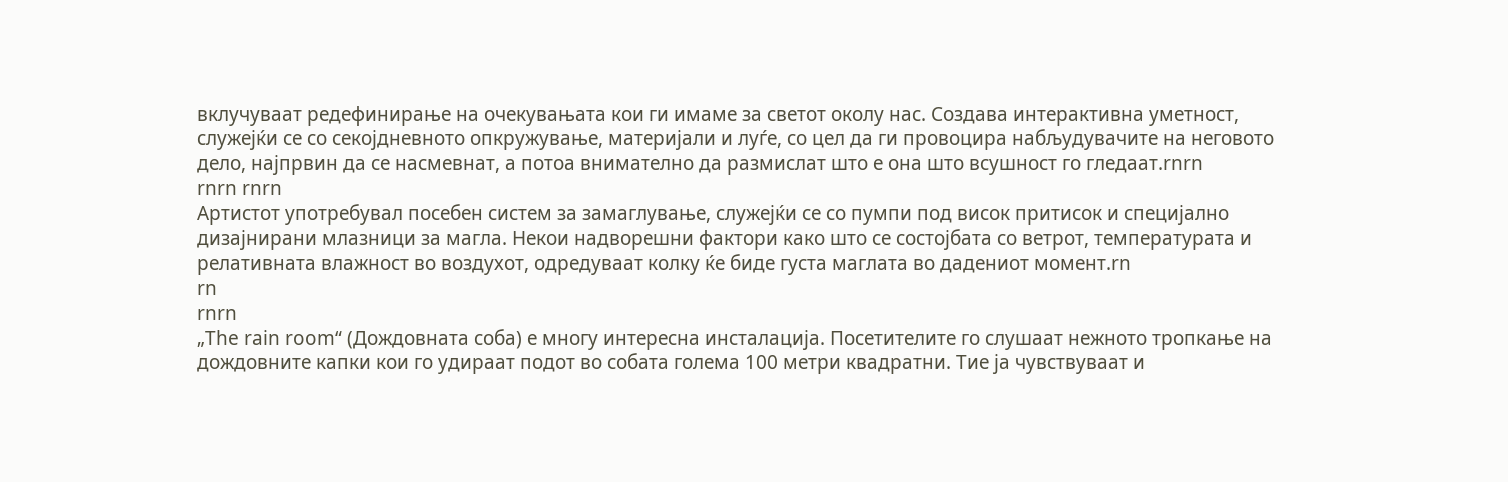вклучуваат редефинирање на очекувањата кои ги имаме за светот околу нас. Создава интерактивна уметност, служејќи се со секојдневното опкружување, материјали и луѓе, со цел да ги провоцира набљудувачите на неговото дело, најпрвин да се насмевнат, а потоа внимателно да размислат што е она што всушност го гледаат.rnrn
rnrn rnrn
Артистот употребувал посебен систем за замаглување, служејќи се со пумпи под висок притисок и специјално дизајнирани млазници за магла. Некои надворешни фактори како што се состојбата со ветрот, температурата и релативната влажност во воздухот, одредуваат колку ќе биде густа маглата во дадениот момент.rn
rn
rnrn
„The rain room“ (Дождовната соба) е многу интересна инсталација. Посетителите го слушаат нежното тропкање на дождовните капки кои го удираат подот во собата голема 100 метри квадратни. Тие ја чувствуваат и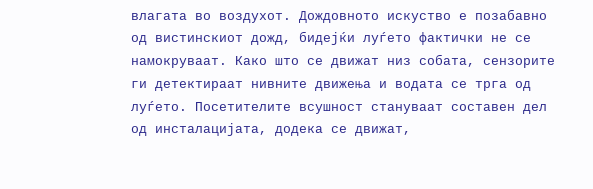влагата во воздухот. Дождовното искуство е позабавно од вистинскиот дожд, бидејќи луѓето фактички не се намокруваат. Како што се движат низ собата, сензорите ги детектираат нивните движења и водата се трга од луѓето. Посетителите всушност стануваат составен дел од инсталацијата, додека се движат,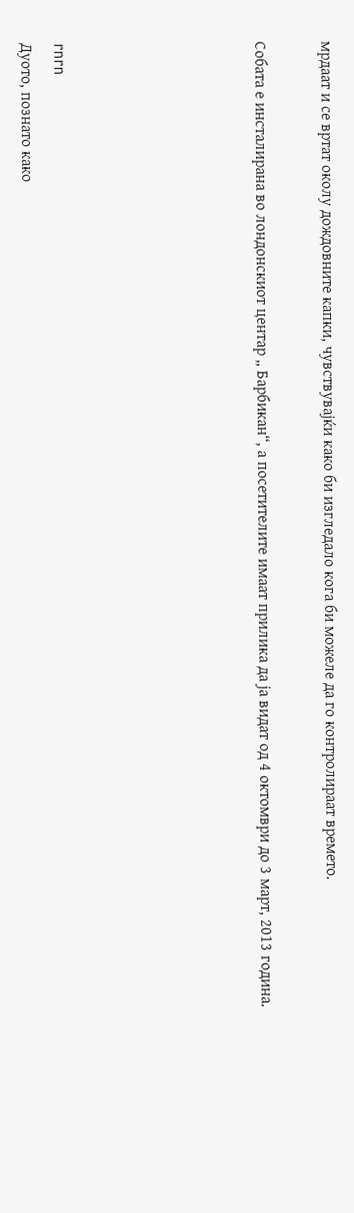мрдаат и се вртат околу дождовните капки, чувствувајќи како би изгледало кога би можеле да го контролираат времето.

Собата е инсталирана во лондонскиот центар „ Барбикан“, а посетителите имаат прилика да ја видат од 4 октомври до 3 март, 2013 година.





rnrn
Дуото, познато како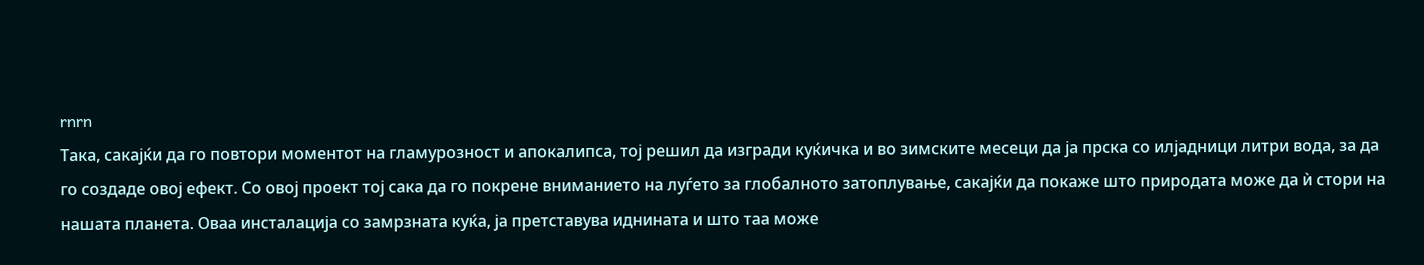rnrn
Така, сакајќи да го повтори моментот на гламурозност и апокалипса, тој решил да изгради куќичка и во зимските месеци да ја прска со илјадници литри вода, за да го создаде овој ефект. Со овој проект тој сака да го покрене вниманието на луѓето за глобалното затоплување, сакајќи да покаже што природата може да ѝ стори на нашата планета. Оваа инсталација со замрзната куќа, ја претставува иднината и што таа може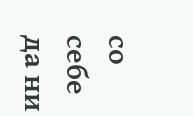со себе да ни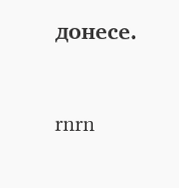донесе.


rnrn